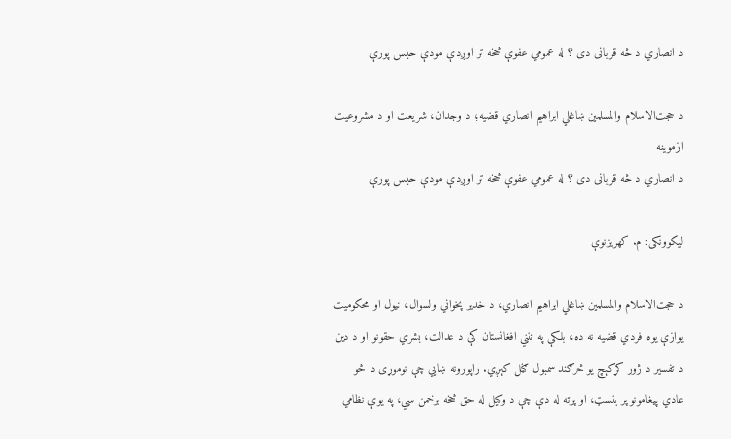د انصاري د څه قربانی دی ؟ له عمومي عفوې څخه تر اوږدې مودې حبس پورې

د حجت‌الاسلام والمسلمین ښاغلي ابراهیم انصاري قضیه؛ د وجدان، شریعت او د مشروعیت ازموینه
د انصاري د څه قربانی دی ؟ له عمومي عفوې څخه تر اوږدې مودې حبس پورې

لیکوونکی: م. کهریزنوې

د حجت‌الاسلام والمسلمین ښاغلي ابراهیم انصاري، د خدیر پخواني ولسوال، نیول او محکومیت یوازې یوه فردي قضیه نه ده، بلکې په ننني افغانستان کې د عدالت، بشري حقونو او د دین د تفسیر د ژور کړکېچ یو څرګند سمبول ګڼل کېږي. راپورونه ښايي چې نوموړی د څو عادي پیغامونو پر بنسټ، او پرته له دې چې د وکیل له حق څخه برخمن سي، په یوې نظامي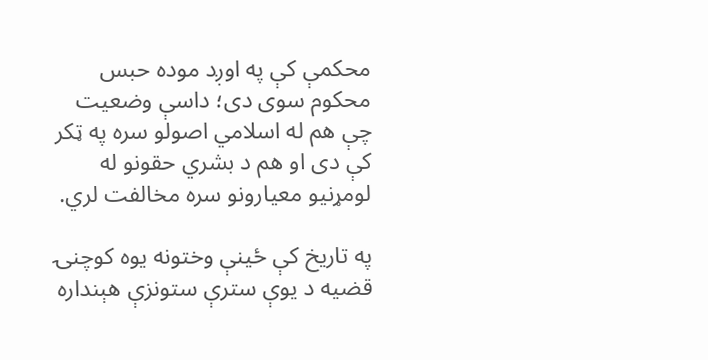محکمې کې په اوږد موده حبس محکوم سوی دی؛ داسې وضعیت چې هم له اسلامي اصولو سره په ټکر کې دی او هم د بشري حقونو له لومړنیو معیارونو سره مخالفت لري.

په تاریخ کې ځینې وختونه یوه کوچنۍ قضیه د یوې سترې ستونزې هېنداره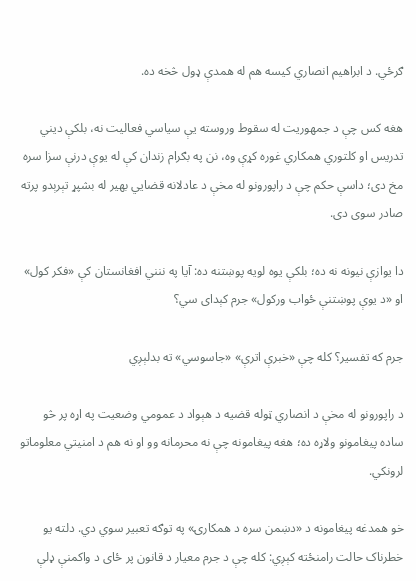ګرځي. د ابراهیم انصاري کیسه هم له همدې ډول څخه ده.

هغه کس چې د جمهوریت له سقوط وروسته یې سیاسي فعالیت نه، بلکې دیني تدریس او کلتوري همکاري غوره کړې وه، نن په بګرام زندان کې له یوې درنې سزا سره مخ دی؛ داسې حکم چې د راپورونو له مخې د عادلانه قضایي بهیر له بشپړ تېرېدو پرته صادر سوی دی.

دا یوازې نیونه نه ده؛ بلکې یوه لویه پوښتنه ده: آیا په ننني افغانستان کې «فکر کول» او «د یوې پوښتنې ځواب ورکول» جرم کېدای سي؟

جرم که تفسیر؟ کله چې «خبرې اترې» «جاسوسي» ته بدلېږي

د راپورونو له مخې د انصاري ټوله قضیه د هېواد د عمومي وضعیت په اړه پر څو ساده پیغامونو ولاړه ده؛ هغه پیغامونه چې نه محرمانه وو او نه هم د امنیتي معلوماتو لرونکي.

خو همدغه پیغامونه د «دښمن سره د همکارۍ» په توګه تعبیر سوي دي. دلته یو خطرناک حالت رامنځته کېږي: کله چې د جرم معیار د قانون پر ځای د واکمنې ډلې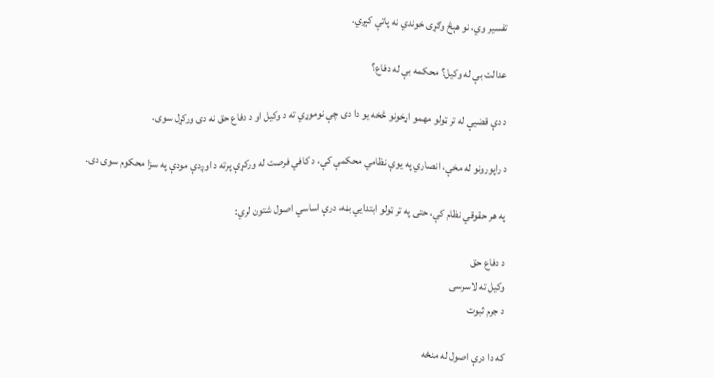تفسیر وي، نو هېڅ وګړی خوندي نه پاتې کېږي.

عدالت بې له وکیل؟ محکمه بې له دفاع؟

د دې قضیې له تر ټولو مهمو اړخونو څخه یو دا دی چې نوموړي ته د وکیل او د دفاع حق نه دی ورکړل سوی.

د راپورونو له مخې، انصاري په یوې نظامي محکمې کې، د کافي فرصت له ورکړې پرته د اوږدې مودې په سزا محکوم سوی دی.

په هر حقوقي نظام کې، حتی په تر ټولو ابتدایي بڼه، درې اساسي اصول شتون لري:

د دفاع حق
وکیل ته لاسرسی
د جرم ثبوت

که دا درې اصول له منځه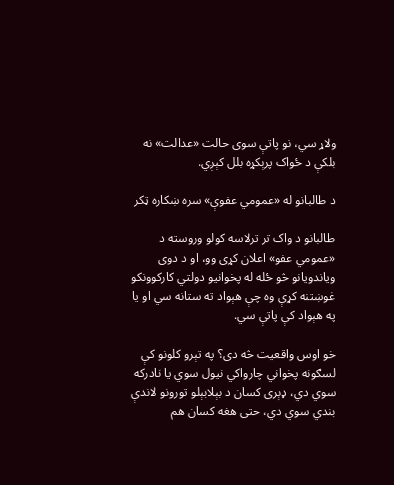ولاړ سي، نو پاتې سوی حالت «عدالت» نه بلکې د ځواک پرېکړه بلل کېږي.

د طالبانو له «عمومي عفوې» سره ښکاره ټکر

طالبانو د واک تر ترلاسه کولو وروسته د «عمومي عفو» اعلان کړی وو، او د دوی ویاندویانو څو ځله له پخوانیو دولتي کارکوونکو غوښتنه کړې وه چې هېواد ته ستانه سي او یا په هېواد کې پاتې سي.

خو اوس واقعیت څه دی؟ په تېرو کلونو کې لسګونه پخواني چارواکي نیول سوي یا نادرکه سوي دي، ډېری کسان د بېلابېلو تورونو لاندې بندي سوي دي، حتی هغه کسان هم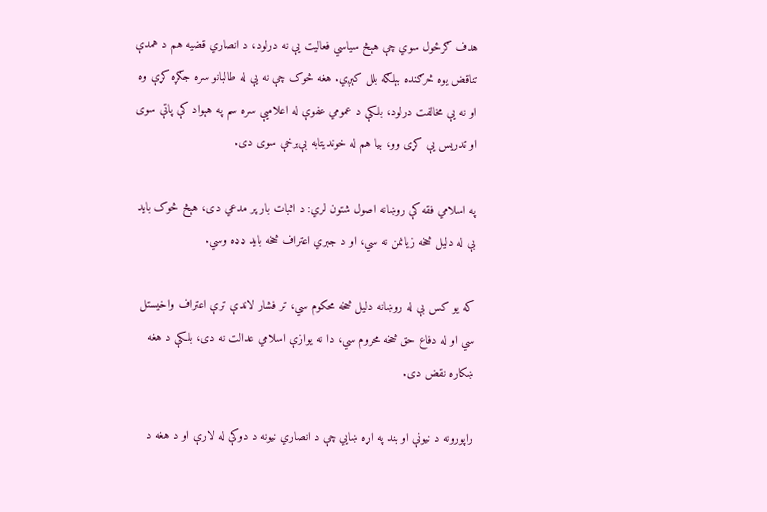هدف ګرځول سوي چې هېڅ سیاسي فعالیت یې نه درلود، د انصاري قضیه هم د همدې تناقض یوه څرګنده بېلګه بلل کېږي. هغه څوک چې نه یې له طالبانو سره جګړه کړې وه او نه یې مخالفت درلود، بلکې د عمومي عفوې له اعلامیې سره سم په هېواد کې پاتې سوی او تدریس یې کړی وو، بیا هم له خوندیتابه بې‌برخې سوی دی.

په اسلامي فقه کې روښانه اصول شتون لري: د اثبات بار پر مدعي دی، هېڅ څوک باید بې له دلیل څخه زیانمن نه سي، او د جبري اعتراف څخه باید ډډه وسي.

که یو کس بې له روښانه دلیل څخه محکوم سي، تر فشار لاندې ترې اعتراف واخیستل سي او له دفاع حق څخه محروم سي، دا نه یوازې اسلامي عدالت نه دی، بلکې د هغه ښکاره نقض دی.

راپورونه د نیونې او بند په اړه ښايي چې د انصاري نیونه د دوکې له لارې او د هغه د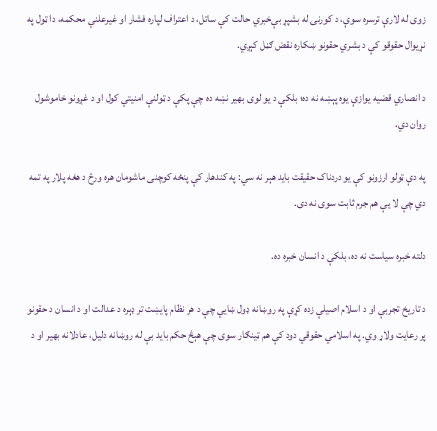زوی له لارې ترسره سوې، د کورنۍ له بشپړ بې‌خبري حالت کې ساتل، د اعتراف لپاره فشار او غیرعلني محکمه، دا ټول په نړیوال حقوقو کې د بشري حقونو ښکاره نقض ګڼل کېږي.

د انصاري قضیه یوازې یوه پېښه نه ده؛ بلکې د یو لوی بهیر نښه ده چې پکې د ټولنې امنیتي کول او د غږونو خاموشول روان دي.

په دې ټولو ارزونو کې یو دردناک حقیقت باید هېر نه سي: په کندهار کې پنځه کوچنی ماشومان هره ورځ د هغه پلار په تمه دي چې لا یې هم جرم ثابت سوی نه دی.

دلته خبره سیاست نه ده، بلکې د انسان خبره ده.

د تاریخ تجربې او د اسلام اصیلې زده کړې په روښانه ډول ښايي چې د هر نظام پایښت تر ډېره د عدالت او د انسان د حقونو پر رعایت ولاړ وي. په اسلامي حقوقي دود کې هم ټینګار سوی چې هېڅ حکم باید بې له روښانه دلیل، عادلانه بهیر او د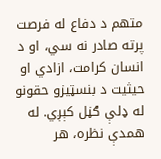متهم د دفاع له فرصت پرته صادر نه سي، او د انسان کرامت، ازادي او حیثیت د بنسټیزو حقونو له ډلې ګڼل کېږي. له همدې نظره، هر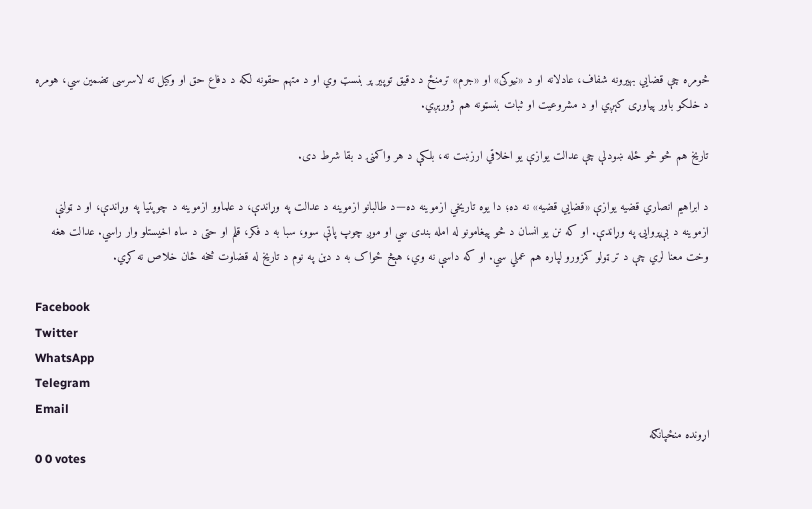څومره چې قضایي بهیرونه شفاف، عادلانه او د «نیوکی» او «جرم» ترمنځ د دقیق توپیر پر بنسټ وي او د متهم حقونه لکه د دفاع حق او وکیل ته لاسرسی تضمین سي، هومره د خلکو باور پیاوړی کېږي او د مشروعیت او ثبات بنسټونه هم ژورېږي.

تاریخ هم څو څو ځله ښودلې چې عدالت یوازې یو اخلاقي ارزښت نه، بلکې د هر واکمنۍ د بقا شرط دی.

د ابراهیم انصاري قضیه یوازې «قضایي قضیه» نه ده؛ دا یوه تاریخي ازموینه ده—د طالبانو ازموینه د عدالت په وړاندې، د علماوو ازموینه د چوپتیا په وړاندې، او د ټولنې ازموینه د بې‌پروايۍ په وړاندې. او که نن یو انسان د څو پیغامونو له امله بندی سي او موږ چوپ پاتې سوو، سبا به د فکر، قلم او حتی د ساه اخیستلو وار راسي. عدالت هغه وخت معنا لري چې د تر ټولو کمزورو لپاره هم عملي سي. او که داسې نه وي، هېڅ ځواک به د دین په نوم د تاریخ له قضاوت څخه ځان خلاص نه کړي.

Facebook
Twitter
WhatsApp
Telegram
Email
اړونده منځپانګه
0 0 votes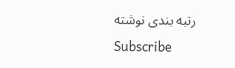رتبه بندی نوشته
Subscribe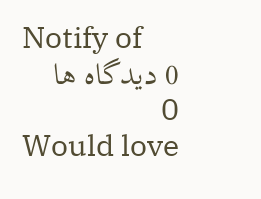Notify of
0 دیدگاه ها
0
Would love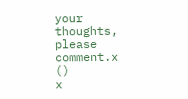your thoughts, please comment.x
()
x